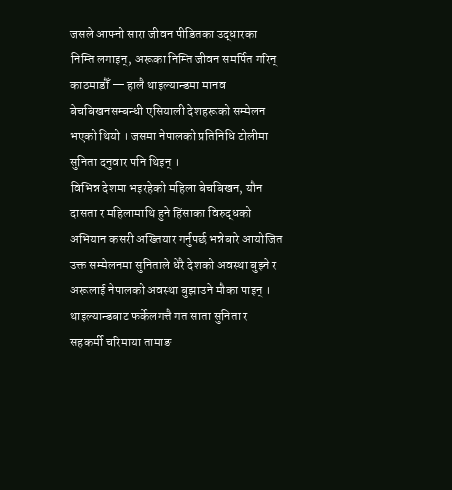जसले आफ्नो सारा जीवन पीडितका उद्धारका निम्ति लगाइन्, अरूका निम्ति जीवन समर्पित गरिन्
काठमाडौँ — हालै थाइल्यान्डमा मानव बेचबिखनसम्बन्धी एसियाली देशहरूको सम्मेलन भएको थियो । जसमा नेपालको प्रतिनिधि टोलीमा सुनिता दनुवार पनि थिइन् ।
विभिन्न देशमा भइरहेको महिला बेचबिखन, यौन दासता र महिलामाथि हुने हिंसाका विरुद्धको अभियान कसरी अख्तियार गर्नुपर्छ भन्नेबारे आयोजित उक्त सम्मेलनमा सुनिताले धेरै देशको अवस्था बुझ्ने र अरूलाई नेपालको अवस्था बुझाउने मौका पाइन् । थाइल्यान्डबाट फर्केलगत्तै गत साता सुनिता र सहकर्मी चरिमाया तामाङ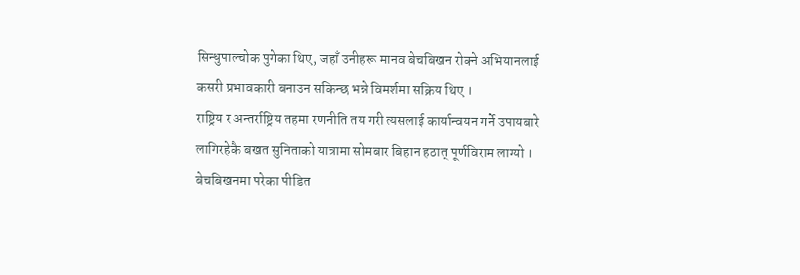सिन्धुपाल्चोक पुगेका थिए, जहाँ उनीहरू मानव बेचबिखन रोक्ने अभियानलाई कसरी प्रभावकारी बनाउन सकिन्छ भन्ने विमर्शमा सक्रिय थिए ।
राष्ट्रिय र अन्तर्राष्ट्रिय तहमा रणनीति तय गरी त्यसलाई कार्यान्वयन गर्ने उपायबारे लागिरहेकै बखत सुनिताको यात्रामा सोमबार बिहान हठात् पूर्णविराम लाग्यो । बेचबिखनमा परेका पीडित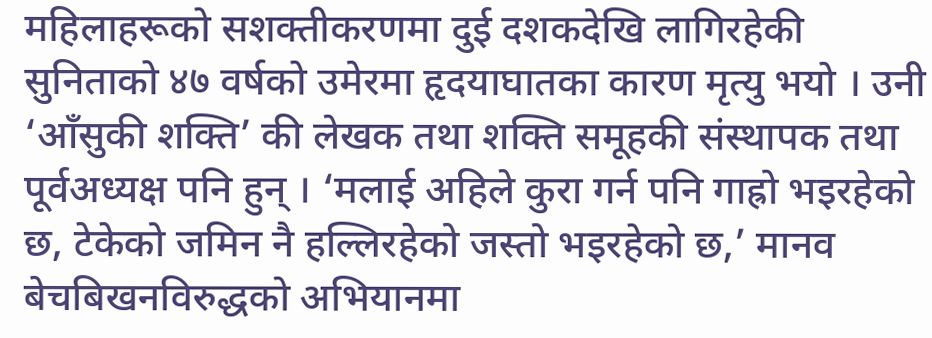महिलाहरूको सशक्तीकरणमा दुई दशकदेखि लागिरहेकी सुनिताको ४७ वर्षको उमेरमा हृदयाघातका कारण मृत्यु भयो । उनी ‘आँसुकी शक्ति’ की लेखक तथा शक्ति समूहकी संस्थापक तथा पूर्वअध्यक्ष पनि हुन् । ‘मलाई अहिले कुरा गर्न पनि गाह्रो भइरहेको छ, टेकेको जमिन नै हल्लिरहेको जस्तो भइरहेको छ,’ मानव बेचबिखनविरुद्धको अभियानमा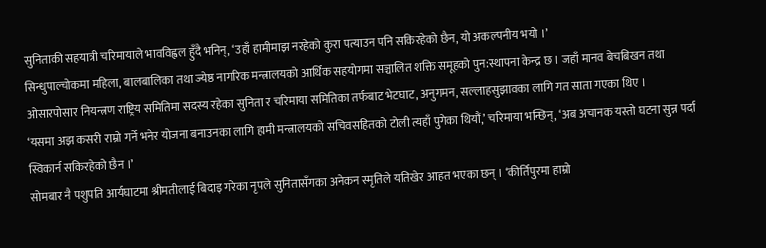सुनिताकी सहयात्री चरिमायाले भावविह्वल हुँदै भनिन्, ‘उहाँ हामीमाझ नरहेको कुरा पत्याउन पनि सकिरहेको छैन, यो अकल्पनीय भयो ।’
सिन्धुपाल्चोकमा महिला, बालबालिका तथा ज्येष्ठ नागरिक मन्त्रालयको आर्थिक सहयोगमा सञ्चालित शक्ति समूहको पुन:स्थापना केन्द्र छ । जहाँ मानव बेचबिखन तथा ओसारपोसार नियन्त्रण राष्ट्रिय समितिमा सदस्य रहेका सुनिता र चरिमाया समितिका तर्फबाट भेटघाट, अनुगमन, सल्लाहसुझावका लागि गत साता गएका थिए ।
‘यसमा अझ कसरी राम्रो गर्ने भनेर योजना बनाउनका लागि हामी मन्त्रालयको सचिवसहितको टोली त्यहाँ पुगेका थियौं,’ चरिमाया भन्छिन्, ‘अब अचानक यस्तो घटना सुन्न पर्दा स्विकार्न सकिरहेको छैन ।’
सोमबार नै पशुपति आर्यघाटमा श्रीमतीलाई बिदाइ गरेका नृपले सुनितासँगका अनेकन स्मृतिले यतिखेर आहत भएका छन् । ‘कीर्तिपुरमा हाम्रो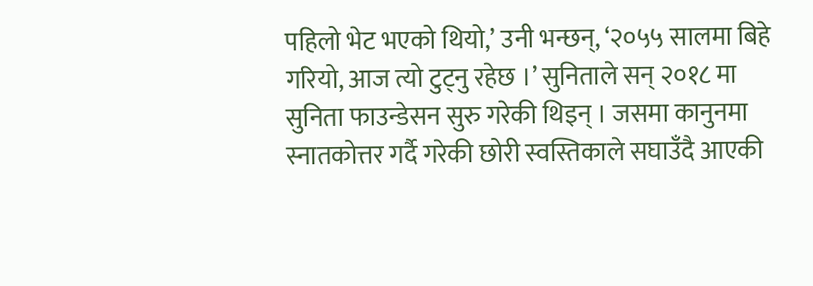पहिलो भेट भएको थियो,’ उनी भन्छन्, ‘२०५५ सालमा बिहे गरियो, आज त्यो टुट्नु रहेछ ।’ सुनिताले सन् २०१८ मा सुनिता फाउन्डेसन सुरु गरेकी थिइन् । जसमा कानुनमा स्नातकोत्तर गर्दै गरेकी छोरी स्वस्तिकाले सघाउँदै आएकी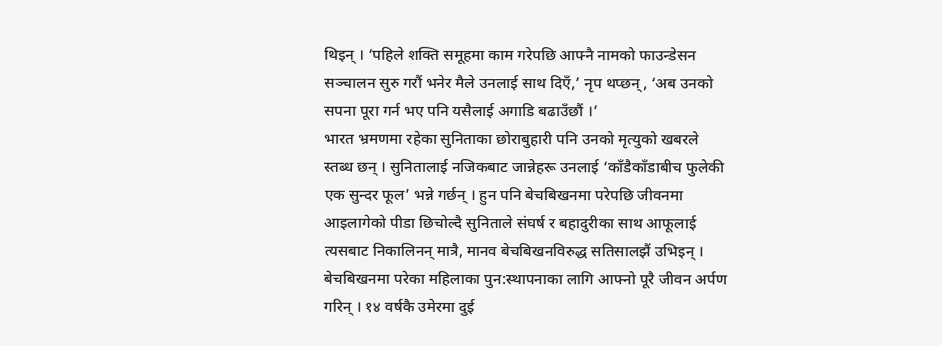थिइन् । ‘पहिले शक्ति समूहमा काम गरेपछि आफ्नै नामको फाउन्डेसन सञ्चालन सुरु गरौं भनेर मैले उनलाई साथ दिएँ,’ नृप थप्छन्, ‘अब उनको सपना पूरा गर्न भए पनि यसैलाई अगाडि बढाउँछौं ।’
भारत भ्रमणमा रहेका सुनिताका छोराबुहारी पनि उनको मृत्युको खबरले स्तब्ध छन् । सुनितालाई नजिकबाट जान्नेहरू उनलाई ‘काँडैकाँडाबीच फुलेकी एक सुन्दर फूल’ भन्ने गर्छन् । हुन पनि बेचबिखनमा परेपछि जीवनमा आइलागेको पीडा छिचोल्दै सुनिताले संघर्ष र बहादुरीका साथ आफूलाई त्यसबाट निकालिनन् मात्रै, मानव बेचबिखनविरुद्ध सतिसालझैं उभिइन् । बेचबिखनमा परेका महिलाका पुन:स्थापनाका लागि आफ्नो पूरै जीवन अर्पण गरिन् । १४ वर्षकै उमेरमा दुई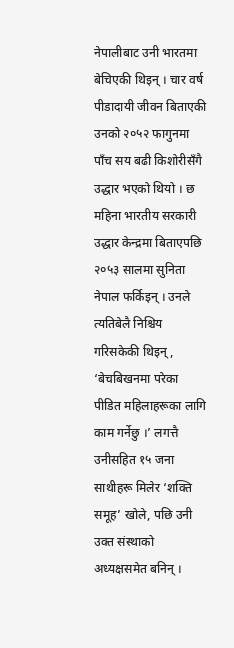नेपालीबाट उनी भारतमा बेचिएकी थिइन् । चार वर्ष पीडादायी जीवन बिताएकी उनको २०५२ फागुनमा पाँच सय बढी किशोरीसँगै उद्धार भएको थियो । छ महिना भारतीय सरकारी उद्धार केन्द्रमा बिताएपछि २०५३ सालमा सुनिता नेपाल फर्किइन् । उनले त्यतिबेलै निश्चिय गरिसकेकी थिइन्, ‘बेचबिखनमा परेका पीडित महिलाहरूका लागि काम गर्नेछु ।’ लगत्तै उनीसहित १५ जना साथीहरू मिलेर ‘शक्ति समूह’ खोले, पछि उनी उक्त संस्थाको अध्यक्षसमेत बनिन् ।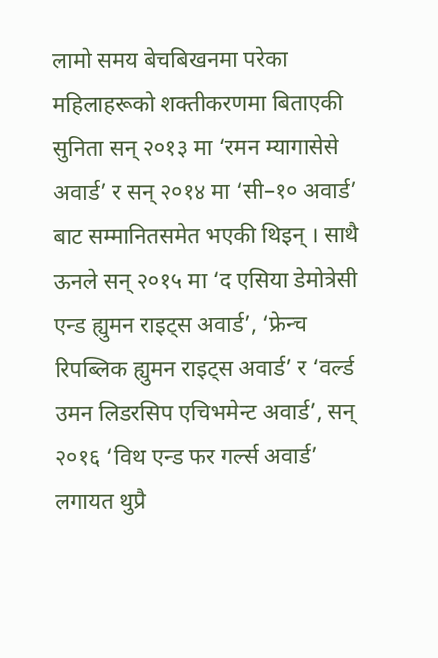लामो समय बेचबिखनमा परेका महिलाहरूको शक्तीकरणमा बिताएकी सुनिता सन् २०१३ मा ‘रमन म्यागासेसे अवार्ड’ र सन् २०१४ मा ‘सी–१० अवार्ड’ बाट सम्मानितसमेत भएकी थिइन् । साथै ऊनले सन् २०१५ मा ‘द एसिया डेमोत्रेसी एन्ड ह्युमन राइट्स अवार्ड’, ‘फ्रेन्च रिपब्लिक ह्युमन राइट्स अवार्ड’ र ‘वर्ल्ड उमन लिडरसिप एचिभमेन्ट अवार्ड’, सन् २०१६ ‘विथ एन्ड फर गर्ल्स अवार्ड’ लगायत थुप्रै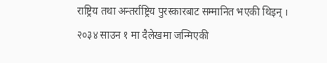राष्ट्रिय तथा अन्तर्राष्ट्रिय पुरस्कारबाट सम्मानित भएकी थिइन् ।
२०३४ साउन १ मा दैलेखमा जन्मिएकी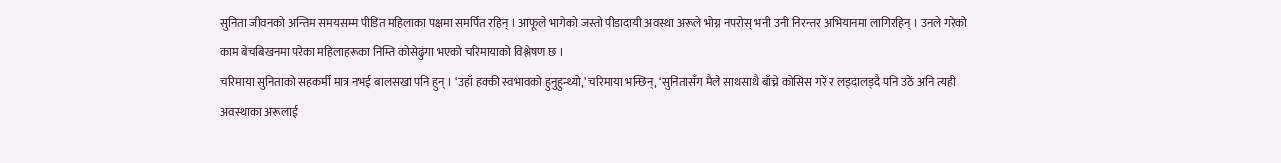सुनिता जीवनको अन्तिम समयसम्म पीडित महिलाका पक्षमा समर्पित रहिन् । आफूले भागेको जस्तो पीडादायी अवस्था अरूले भोग्न नपरोस् भनी उनी निरन्तर अभियानमा लागिरहिन् । उनले गरेको काम बेचबिखनमा परेका महिलाहरूका निम्ति कोसेढुंगा भएको चरिमायाको विश्लेषण छ ।
चरिमाया सुनिताको सहकर्मी मात्र नभई बालसखा पनि हुन् । ‘उहाँ हक्की स्वभावको हुनुहुन्थ्यो,’ चरिमाया भन्छिन्, ‘सुनितासँग मैले साथसाथै बाँच्ने कोसिस गरें र लड्दालड्दै पनि उठें अनि त्यही अवस्थाका अरूलाई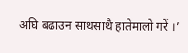अघि बढाउन साथसाथै हातेमालो गरें ।’